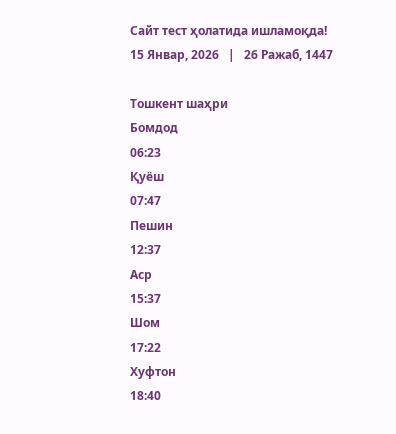Сайт тест ҳолатида ишламоқда!
15 Январ, 2026   |   26 Ражаб, 1447

Тошкент шаҳри
Бомдод
06:23
Қуёш
07:47
Пешин
12:37
Аср
15:37
Шом
17:22
Хуфтон
18:40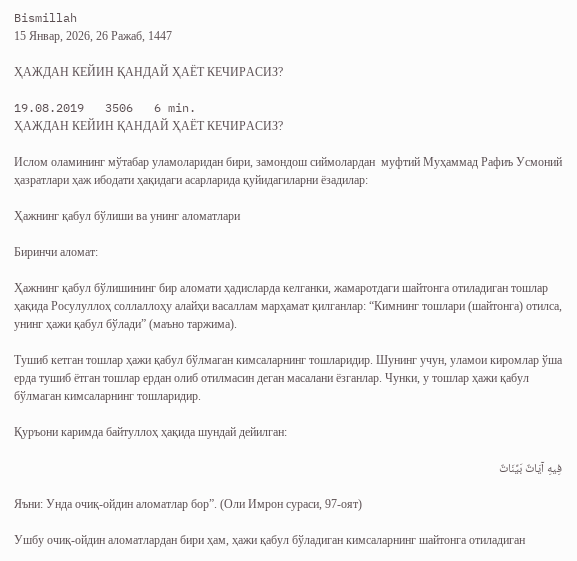Bismillah
15 Январ, 2026, 26 Ражаб, 1447

ҲАЖДАН КЕЙИН ҚАНДАЙ ҲАЁТ КЕЧИРАСИЗ?

19.08.2019   3506   6 min.
ҲАЖДАН КЕЙИН ҚАНДАЙ ҲАЁТ КЕЧИРАСИЗ?

Ислом оламининг мўтабар уламоларидан бири, замондош сиймолардан  муфтий Муҳаммад Рафиъ Усмоний ҳазратлари ҳаж ибодати ҳақидаги асарларида қуйидагиларни ёзадилар:

Ҳажнинг қабул бўлиши ва унинг аломатлари

Биринчи аломат:

Ҳажнинг қабул бўлишининг бир аломати ҳадисларда келганки, жамаротдаги шайтонга отиладиган тошлар ҳақида Росулуллоҳ соллаллоҳу алайҳи васаллам марҳамат қилганлар: “Кимнинг тошлари (шайтонга) отилса, унинг ҳажи қабул бўлади” (маъно таржима).

Тушиб кетган тошлар ҳажи қабул бўлмаган кимсаларнинг тошларидир. Шунинг учун, уламои киромлар ўша ерда тушиб ётган тошлар ердан олиб отилмасин деган масалани ёзганлар. Чунки, у тошлар ҳажи қабул бўлмаган кимсаларнинг тошларидир.

Қуръони каримда байтуллоҳ ҳақида шундай дейилган:

فِيهِ آيَاتٌ بَيِّنَاتٌ

Яъни: Унда очиқ-ойдин аломатлар бор”. (Оли Имрон сураси, 97-оят)

Ушбу очиқ-ойдин аломатлардан бири ҳам, ҳажи қабул бўладиган кимсаларнинг шайтонга отиладиган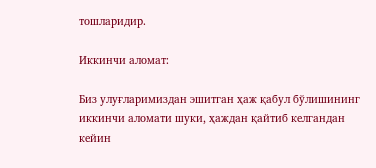тошларидир.

Иккинчи аломат:

Биз улуғларимиздан эшитган ҳаж қабул бўлишининг иккинчи аломати шуки, ҳаждан қайтиб келгандан кейин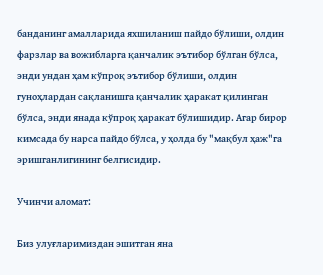банданинг амалларида яхшиланиш пайдо бўлиши, олдин фарзлар ва вожибларга қанчалик эътибор бўлган бўлса, энди ундан ҳам кўпроқ эътибор бўлиши, олдин гуноҳлардан сақланишга қанчалик ҳаракат қилинган бўлса, энди янада кўпроқ ҳаракат бўлишидир. Агар бирор кимсада бу нарса пайдо бўлса, у ҳолда бу "мақбул ҳаж"га эришганлигининг белгисидир.

Учинчи аломат:

Биз улуғларимиздан эшитган яна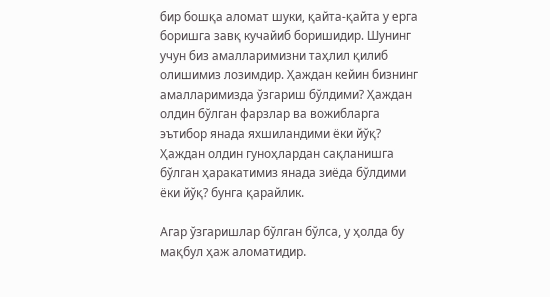бир бошқа аломат шуки, қайта-қайта у ерга боришга завқ кучайиб боришидир. Шунинг учун биз амалларимизни таҳлил қилиб олишимиз лозимдир. Ҳаждан кейин бизнинг амалларимизда ўзгариш бўлдими? Ҳаждан олдин бўлган фарзлар ва вожибларга эътибор янада яхшиландими ёки йўқ? Ҳаждан олдин гуноҳлардан сақланишга бўлган ҳаракатимиз янада зиёда бўлдими ёки йўқ? бунга қарайлик.

Агар ўзгаришлар бўлган бўлса, у ҳолда бу мақбул ҳаж аломатидир.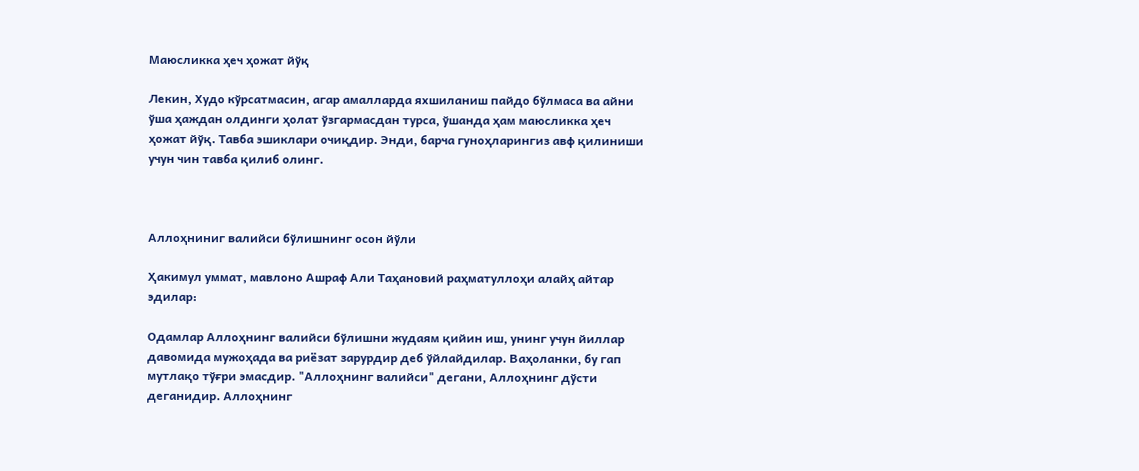Маюсликка ҳеч ҳожат йўқ

Лекин, Худо кўрсатмасин, агар амалларда яхшиланиш пайдо бўлмаса ва айни ўша ҳаждан олдинги ҳолат ўзгармасдан турса, ўшанда ҳам маюсликка ҳеч ҳожат йўқ. Тавба эшиклари очиқдир. Энди, барча гуноҳларингиз авф қилиниши учун чин тавба қилиб олинг.



Аллоҳниниг валийси бўлишнинг осон йўли

Ҳакимул уммат, мавлоно Ашраф Али Таҳановий раҳматуллоҳи алайҳ айтар эдилар:

Одамлар Аллоҳнинг валийси бўлишни жудаям қийин иш, унинг учун йиллар давомида мужоҳада ва риёзат зарурдир деб ўйлайдилар. Ваҳоланки, бу гап мутлақо тўғри эмасдир. "Аллоҳнинг валийси" дегани, Аллоҳнинг дўсти деганидир. Аллоҳнинг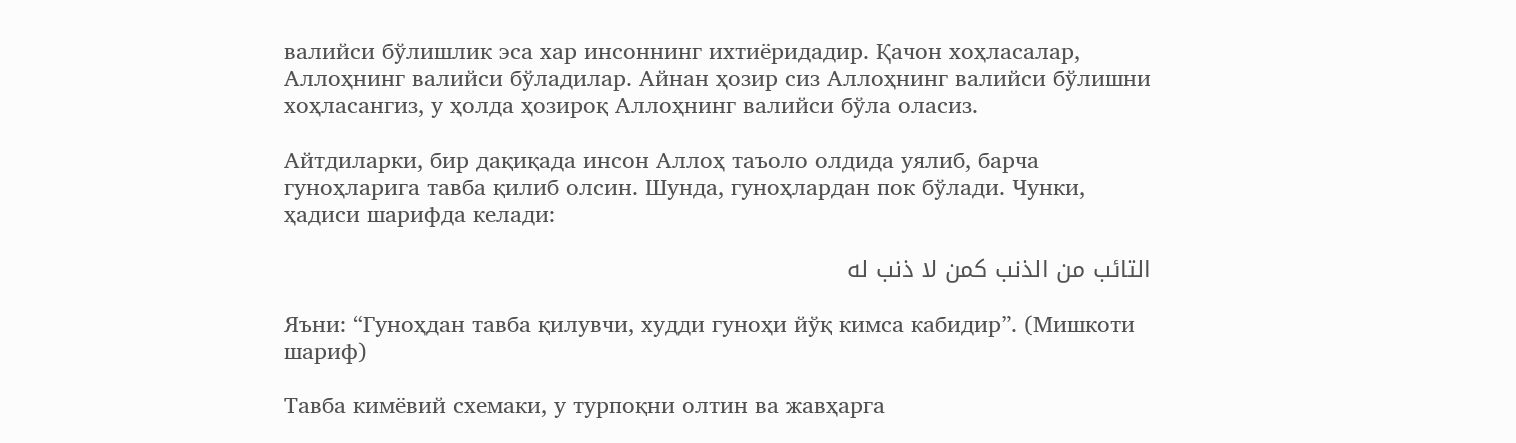валийси бўлишлик эса хар инсоннинг ихтиёридадир. Қачон хоҳласалар, Аллоҳнинг валийси бўладилар. Айнан ҳозир сиз Аллоҳнинг валийси бўлишни хоҳласангиз, у ҳолда ҳозироқ Аллоҳнинг валийси бўла оласиз.

Айтдиларки, бир дақиқада инсон Аллоҳ таъоло олдида уялиб, барча гуноҳларига тавба қилиб олсин. Шунда, гуноҳлардан пок бўлади. Чунки, ҳадиси шарифда келади:

التائب من الذنب كمن لا ذنب له

Яъни: “Гуноҳдан тавба қилувчи, худди гуноҳи йўқ кимса кабидир”. (Мишкоти шариф)

Тавба кимёвий схемаки, у турпоқни олтин ва жавҳарга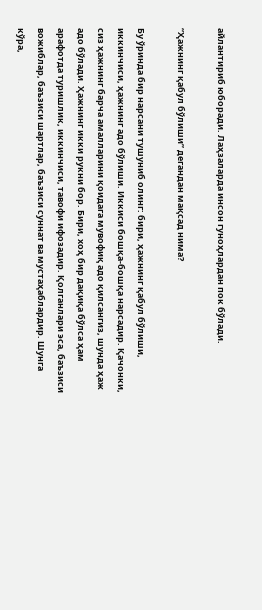айлантириб юборади. Лаҳзаларда инсон гуноҳлардан пок бўлади.

“Ҳажнинг қабул бўлиши” дегандан мақсад нима?

Бу ўринда бир нарсани тушуниб олинг: бири, ҳажнинг қабул бўлиши, иккинчиси, ҳажнинг адо бўлиши. Иккиси бошқа-бошқа нарсадир. Қачонки, сиз ҳажнинг барча амалларини қоидага мувофиқ адо қилсангиз, шунда ҳаж адо бўлади. Ҳажнинг икки рукни бор. Бири, хоҳ бир дақиқа бўлса ҳам арафотда туришлик, иккинчиси, тавофи ифозадир. Қолганлари эса, баъзиси вожиблар, баъзиси шартлар, баъзиси суннат ва мустаҳаблардир. Шунга кўра,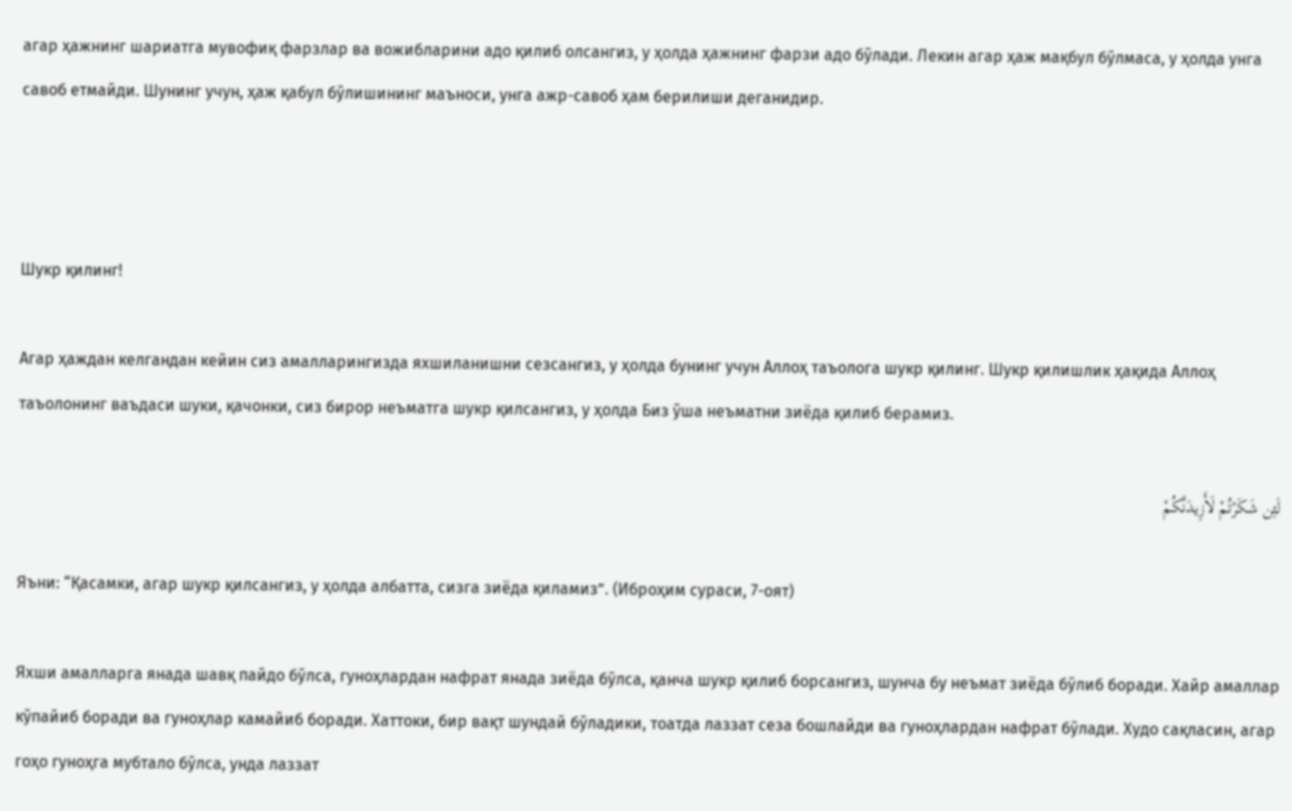агар ҳажнинг шариатга мувофиқ фарзлар ва вожибларини адо қилиб олсангиз, у ҳолда ҳажнинг фарзи адо бўлади. Лекин агар ҳаж мақбул бўлмаса, у ҳолда унга савоб етмайди. Шунинг учун, ҳаж қабул бўлишининг маъноси, унга ажр-савоб ҳам берилиши деганидир.



Шукр қилинг!

Агар ҳаждан келгандан кейин сиз амалларингизда яхшиланишни сезсангиз, у ҳолда бунинг учун Аллоҳ таъолога шукр қилинг. Шукр қилишлик ҳақида Аллоҳ таъолонинг ваъдаси шуки, қачонки, сиз бирор неъматга шукр қилсангиз, у ҳолда Биз ўша неъматни зиёда қилиб берамиз.

لَئِن شَكَرْتُمْ لَأَزِيدَنَّكُمْ

Яъни: “Қасамки, агар шукр қилсангиз, у ҳолда албатта, сизга зиёда қиламиз”. (Иброҳим сураси, 7-оят)

Яхши амалларга янада шавқ пайдо бўлса, гуноҳлардан нафрат янада зиёда бўлса, қанча шукр қилиб борсангиз, шунча бу неъмат зиёда бўлиб боради. Хайр амаллар кўпайиб боради ва гуноҳлар камайиб боради. Хаттоки, бир вақт шундай бўладики, тоатда лаззат сеза бошлайди ва гуноҳлардан нафрат бўлади. Худо сақласин, агар гоҳо гуноҳга мубтало бўлса, унда лаззат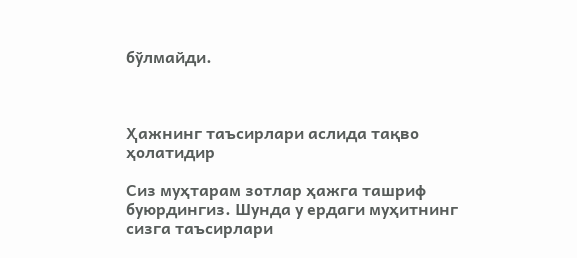бўлмайди.



Ҳажнинг таъсирлари аслида тақво ҳолатидир

Сиз муҳтарам зотлар ҳажга ташриф буюрдингиз. Шунда у ердаги муҳитнинг сизга таъсирлари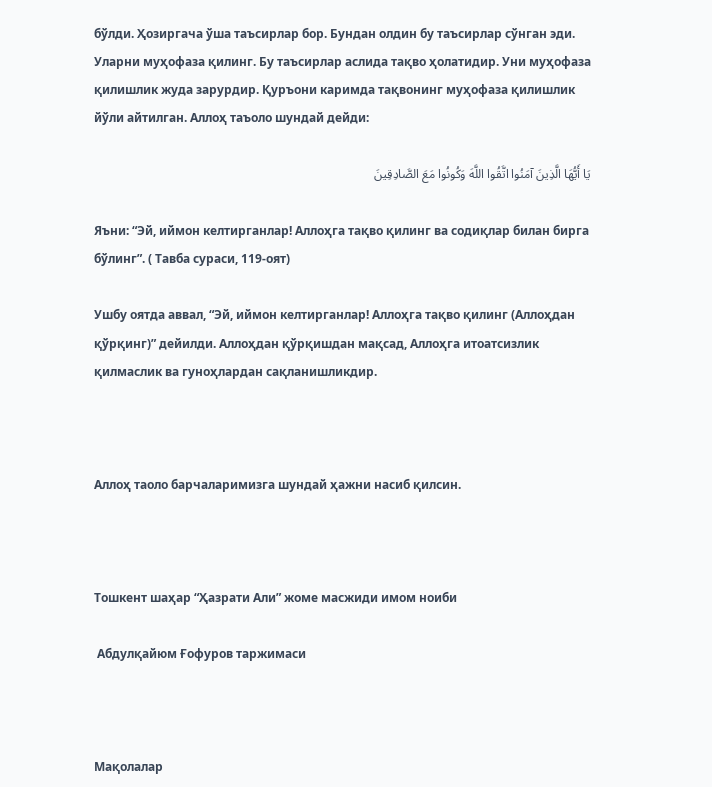бўлди. Ҳозиргача ўша таъсирлар бор. Бундан олдин бу таъсирлар сўнган эди. Уларни муҳофаза қилинг. Бу таъсирлар аслида тақво ҳолатидир. Уни муҳофаза қилишлик жуда зарурдир. Қуръони каримда тақвонинг муҳофаза қилишлик йўли айтилган. Аллоҳ таъоло шундай дейди:

يَا أَيُّهَا الَّذِينَ آمَنُوا اتَّقُوا اللَّهَ وَكُونُوا مَعَ الصَّادِقِينَ

Яъни: “Эй, иймон келтирганлар! Аллоҳга тақво қилинг ва содиқлар билан бирга бўлинг”. ( Тавба сураси, 119-оят)

Ушбу оятда аввал, “Эй, иймон келтирганлар! Аллоҳга тақво қилинг (Аллоҳдан қўрқинг)” дейилди. Аллоҳдан қўрқишдан мақсад, Аллоҳга итоатсизлик қилмаслик ва гуноҳлардан сақланишликдир.



Аллоҳ таоло барчаларимизга шундай ҳажни насиб қилсин.



Тошкент шаҳар “Ҳазрати Али” жоме масжиди имом ноиби

 Абдулқайюм Ғофуров таржимаси



Мақолалар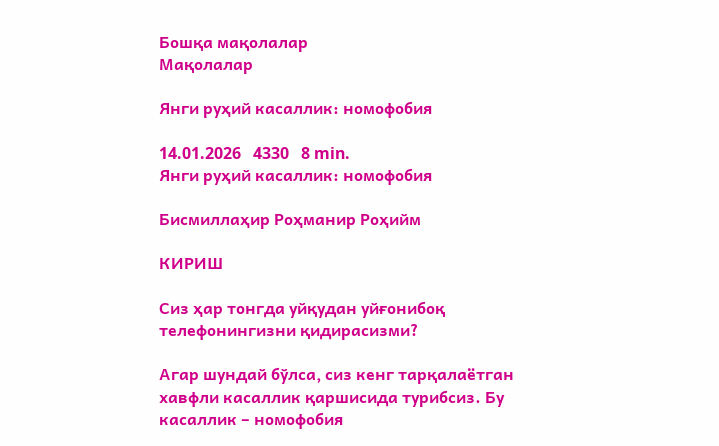Бошқа мақолалар
Мақолалар

Янги руҳий касаллик: номофобия

14.01.2026   4330   8 min.
Янги руҳий касаллик: номофобия

Бисмиллаҳир Роҳманир Роҳийм

КИРИШ

Сиз ҳар тонгда уйқудан уйғонибоқ телефонингизни қидирасизми?

Агар шундай бўлса, сиз кенг тарқалаётган хавфли касаллик қаршисида турибсиз. Бу касаллик – номофобия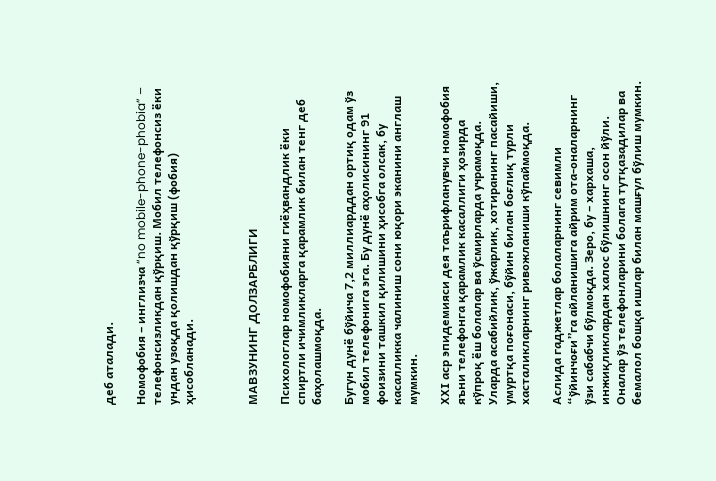деб аталади.

Номофобия – инглизча “no mobile-phone-phobia” – телефонсизликдан қўрқиш. Мобил телефонсиз ёки ундан узоқда қолишдан қўрқиш (фобия) ҳисобланади.



МАВЗУНИНГ ДОЛЗАРБЛИГИ

Психологлар номофобияни гиёҳвандлик ёки спиртли ичимликларга қарамлик билан тенг деб баҳолашмоқда.

Бугун дунё бўйича 7,2 миллиарддан ортиқ одам ўз мобил телефонига эга. Бу дунё аҳолисининг 91 фоизини ташкил қилишини ҳисобга олсак, бу касалликка чалиниш сони юқори эканини англаш мумкин.

ХХI аср эпидемияси дея таърифланувчи номофобия яъни телефонга қарамлик касаллиги ҳозирда кўпроқ ёш болалар ва ўсмирларда учрамоқда. Уларда асабийлик, ўжарлик, хотиранинг пасайиши, умуртқа поғонаси, бўйин билан боғлиқ турли хасталикларнинг ривожланиши кўпаймоқда.

Аслида гаджетлар болаларнинг севимли “ўйинчоғи”га айланишига айрим ота-оналарнинг ўзи сабабчи бўлмоқда. Зеро, бу – хархаша, инжиқликлардан халос бўлишнинг осон йўли. Оналар ўз телефонларини болага тутқазадилар ва бемалол бошқа ишлар билан машғул бўлиш мумкин.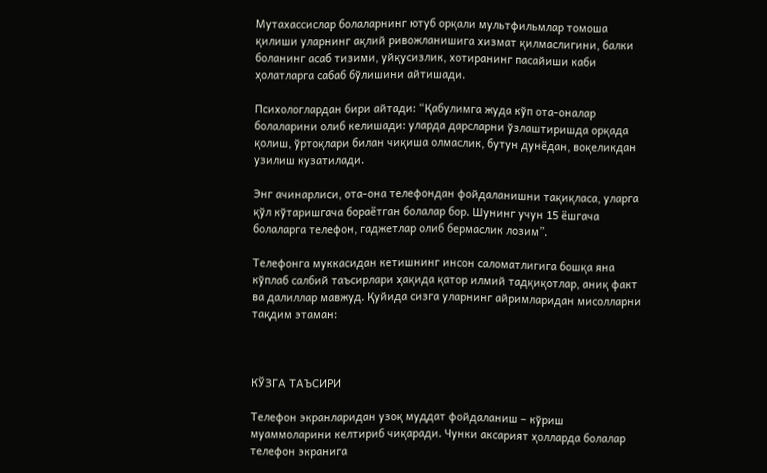Мутахассислар болаларнинг ютуб орқали мультфильмлар томоша қилиши уларнинг ақлий ривожланишига хизмат қилмаслигини, балки боланинг асаб тизими, уйқусизлик, хотиранинг пасайиши каби ҳолатларга сабаб бўлишини айтишади.

Психологлардан бири айтади: “Қабулимга жуда кўп ота-оналар болаларини олиб келишади: уларда дарсларни ўзлаштиришда орқада қолиш, ўртоқлари билан чиқиша олмаслик, бутун дунёдан, воқеликдан узилиш кузатилади.

Энг ачинарлиси, ота-она телефондан фойдаланишни тақиқласа, уларга қўл кўтаришгача бораётган болалар бор. Шунинг учун 15 ёшгача болаларга телефон, гаджетлар олиб бермаслик лозим”.

Телефонга муккасидан кетишнинг инсон саломатлигига бошқа яна кўплаб салбий таъсирлари ҳақида қатор илмий тадқиқотлар, аниқ факт ва далиллар мавжуд. Қуйида сизга уларнинг айримларидан мисолларни тақдим этаман:



КЎЗГА ТАЪСИРИ

Телефон экранларидан узоқ муддат фойдаланиш – кўриш муаммоларини келтириб чиқаради. Чунки аксарият ҳолларда болалар телефон экранига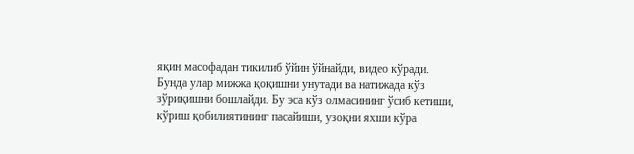яқин масофадан тикилиб ўйин ўйнайди, видео кўради. Бунда улар мижжа қоқишни унутади ва натижада кўз зўриқишни бошлайди. Бу эса кўз олмасининг ўсиб кетиши, кўриш қобилиятининг пасайиши, узоқни яхши кўра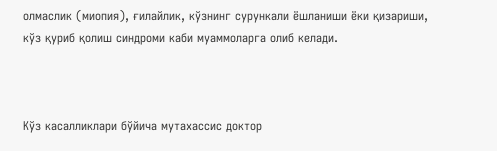олмаслик (миопия), ғилайлик, кўзнинг сурункали ёшланиши ёки қизариши, кўз қуриб қолиш синдроми каби муаммоларга олиб келади.



Кўз касалликлари бўйича мутахассис доктор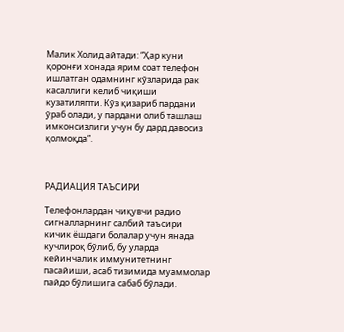Малик Холид айтади: “Ҳар куни қоронғи хонада ярим соат телефон ишлатган одамнинг кўзларида рак касаллиги келиб чиқиши кузатиляпти. Кўз қизариб пардани ўраб олади, у пардани олиб ташлаш имконсизлиги учун бу дард давосиз қолмоқда”.



РАДИАЦИЯ ТАЪСИРИ

Телефонлардан чиқувчи радио сигналларнинг салбий таъсири кичик ёшдаги болалар учун янада кучлироқ бўлиб, бу уларда кейинчалик иммунитетнинг пасайиши, асаб тизимида муаммолар пайдо бўлишига сабаб бўлади.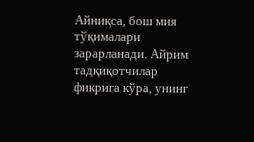Айниқса, бош мия тўқималари зарарланади. Айрим тадқиқотчилар фикрига кўра, унинг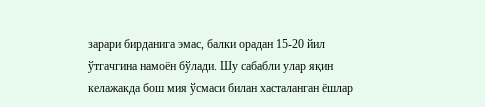зарари бирданига эмас, балки орадан 15-20 йил ўтгачгина намоён бўлади. Шу сабабли улар яқин келажакда бош мия ўсмаси билан хасталанган ёшлар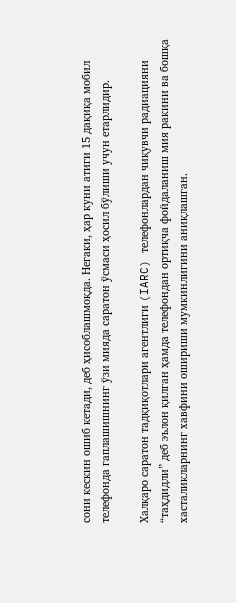сони кескин ошиб кетади, деб ҳисоблашмоқда. Негаки, ҳар куни атиги 15 дақиқа мобил телефонда гаплашишнинг ўзи мияда саратон ўсмаси ҳосил бўлиши учун етарлидир.

Халқаро саратон тадқиқотлари агентлиги (IARC) телефонлардан чиқувчи радиацияни “таҳдидли” деб эълон қилган ҳамда телефондан ортиқча фойдаланиш мия ракини ва бошқа хасталикларнинг хавфини ошириши мумкинлигини аниқлашган.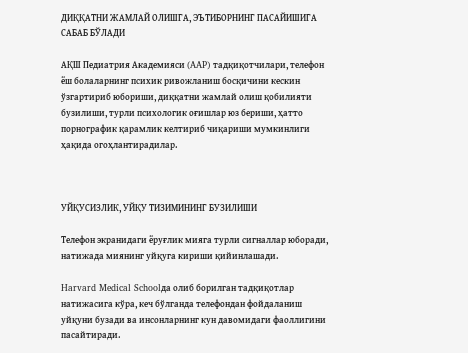ДИҚҚАТНИ ЖАМЛАЙ ОЛИШГА, ЭЪТИБОРНИНГ ПАСАЙИШИГА САБАБ БЎЛАДИ

АҚШ Педиатрия Академияси (AAP) тадқиқотчилари, телефон ёш болаларнинг психик ривожланиш босқичини кескин ўзгартириб юбориши, диққатни жамлай олиш қобилияти бузилиши, турли психологик оғишлар юз бериши, ҳатто порнографик қарамлик келтириб чиқариши мумкинлиги ҳақида огоҳлантирадилар.



УЙҚУСИЗЛИК, УЙҚУ ТИЗИМИНИНГ БУЗИЛИШИ

Телефон экранидаги ёруғлик мияга турли сигналлар юборади, натижада миянинг уйқуга кириши қийинлашади.

Harvard Medical Schoolда олиб борилган тадқиқотлар натижасига кўра, кеч бўлганда телефондан фойдаланиш уйқуни бузади ва инсонларнинг кун давомидаги фаоллигини пасайтиради.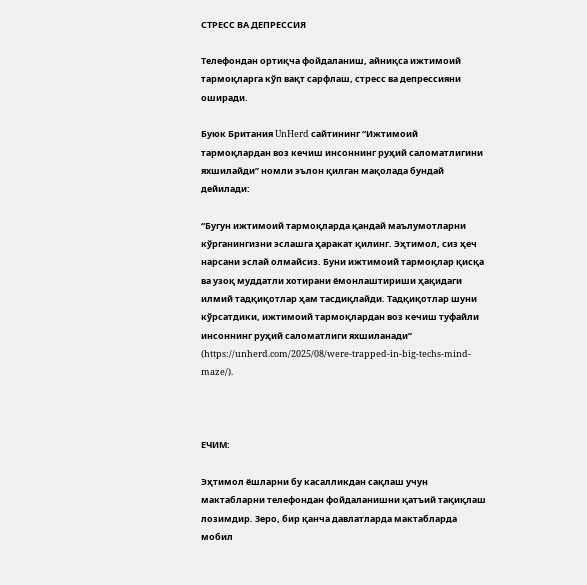СТРЕСС ВА ДЕПРЕССИЯ

Телефондан ортиқча фойдаланиш, айниқса ижтимоий тармоқларга кўп вақт сарфлаш, стресс ва депрессияни оширади.

Буюк Британия UnHerd сайтининг “Ижтимоий тармоқлардан воз кечиш инсоннинг руҳий саломатлигини яхшилайди” номли эълон қилган мақолада бундай дейилади:

“Бугун ижтимоий тармоқларда қандай маълумотларни кўрганингизни эслашга ҳаракат қилинг. Эҳтимол, сиз ҳеч нарсани эслай олмайсиз. Буни ижтимоий тармоқлар қисқа ва узоқ муддатли хотирани ёмонлаштириши ҳақидаги илмий тадқиқотлар ҳам тасдиқлайди. Тадқиқотлар шуни кўрсатдики, ижтимоий тармоқлардан воз кечиш туфайли инсоннинг руҳий саломатлиги яхшиланади” (https://unherd.com/2025/08/were-trapped-in-big-techs-mind-maze/).



ЕЧИМ:

Эҳтимол ёшларни бу касалликдан сақлаш учун мактабларни телефондан фойдаланишни қатъий тақиқлаш лозимдир. Зеро, бир қанча давлатларда мактабларда мобил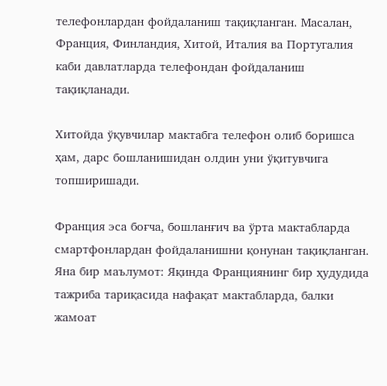телефонлардан фойдаланиш тақиқланган. Масалан, Франция, Финландия, Хитой, Италия ва Португалия каби давлатларда телефондан фойдаланиш тақиқланади.

Хитойда ўқувчилар мактабга телефон олиб боришса ҳам, дарс бошланишидан олдин уни ўқитувчига топширишади.

Франция эса боғча, бошланғич ва ўрта мактабларда смартфонлардан фойдаланишни қонунан тақиқланган. Яна бир маълумот: Яқинда Франциянинг бир ҳудудида тажриба тариқасида нафақат мактабларда, балки жамоат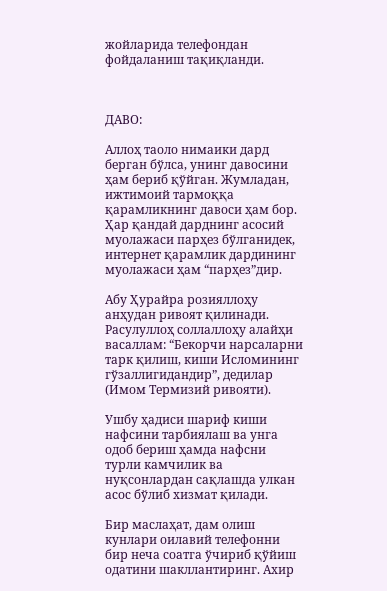жойларида телефондан фойдаланиш тақиқланди.



ДАВО:

Аллоҳ таоло нимаики дард берган бўлса, унинг давосини ҳам бериб қўйган. Жумладан, ижтимоий тармоққа қарамликнинг давоси ҳам бор. Ҳар қандай дарднинг асосий муолажаси парҳез бўлганидек, интернет қарамлик дардининг муолажаси ҳам “парҳез”дир.

Абу Ҳурайра розияллоҳу анҳудан ривоят қилинади. Расулуллоҳ соллаллоҳу алайҳи васаллам: “Бекорчи нарсаларни тарк қилиш, киши Исломининг гўзаллигидандир”, дедилар (Имом Термизий ривояти).

Ушбу ҳадиси шариф киши нафсини тарбиялаш ва унга одоб бериш ҳамда нафсни турли камчилик ва нуқсонлардан сақлашда улкан асос бўлиб хизмат қилади.

Бир маслаҳат, дам олиш кунлари оилавий телефонни бир неча соатга ўчириб қўйиш одатини шакллантиринг. Ахир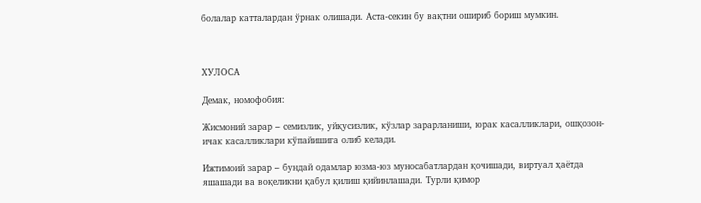болалар катталардан ўрнак олишади. Аста-секин бу вақтни ошириб бориш мумкин.



ХУЛОСА

Демак, номофобия:

Жисмоний зарар – семизлик, уйқусизлик, кўзлар зарарланиши, юрак касалликлари, ошқозон-ичак касалликлари кўпайишига олиб келади.

Ижтимоий зарар – бундай одамлар юзма-юз муносабатлардан қочишади, виртуал ҳаётда яшашади ва воқеликни қабул қилиш қийинлашади. Турли қимор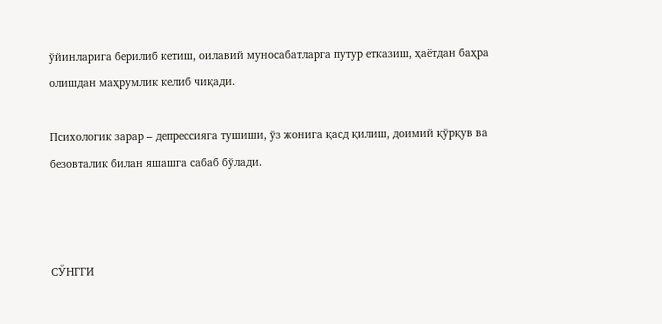ўйинларига берилиб кетиш, оилавий муносабатларга путур етказиш, ҳаётдан баҳра олишдан маҳрумлик келиб чиқади.

Психологик зарар – депрессияга тушиши, ўз жонига қасд қилиш, доимий қўрқув ва безовталик билан яшашга сабаб бўлади.



СЎНГГИ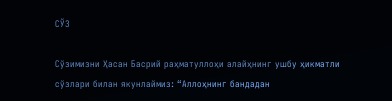СЎЗ

Сўзимизни Ҳасан Басрий раҳматуллоҳи алайҳнинг ушбу ҳикматли сўзлари билан якунлаймиз: “Аллоҳнинг бандадан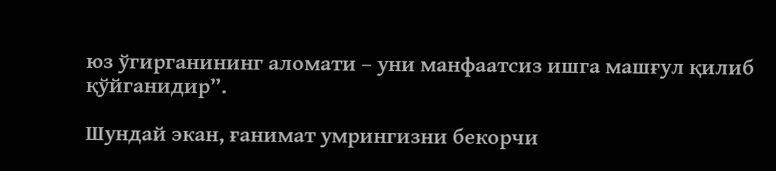юз ўгирганининг аломати – уни манфаатсиз ишга машғул қилиб қўйганидир”.

Шундай экан, ғанимат умрингизни бекорчи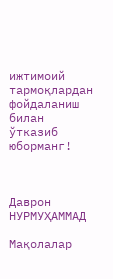ижтимоий тармоқлардан фойдаланиш билан ўтказиб юборманг!



Даврон НУРМУҲАММАД

Мақолалар